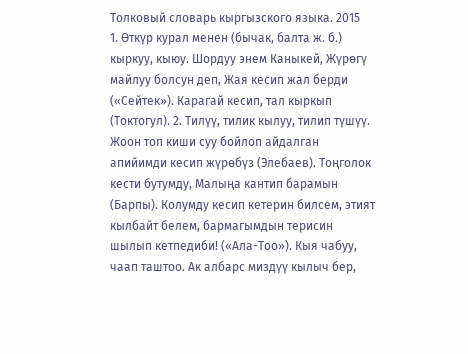Толковый словарь кыргызского языка. 2015
1. Өткүр курал менен (бычак, балта ж. б.) кыркуу, кыюу. Шордуу энем Каныкей, Жүрөгү майлуу болсун деп, Жая кесип жал берди («Сейтек»). Карагай кесип, тал кыркып (Токтогул). 2. Тилүү, тилик кылуу, тилип түшүү. Жоон топ киши суу бойлоп айдалган апийимди кесип жүрөбүз (Элебаев). Тоңголок кести бутумду, Малыңа кантип барамын (Барпы). Колумду кесип кетерин билсем, этият кылбайт белем, бармагымдын терисин шылып кетпедиби! («Ала-Тоо»). Кыя чабуу, чаап таштоо. Ак албарс миздүү кылыч бер,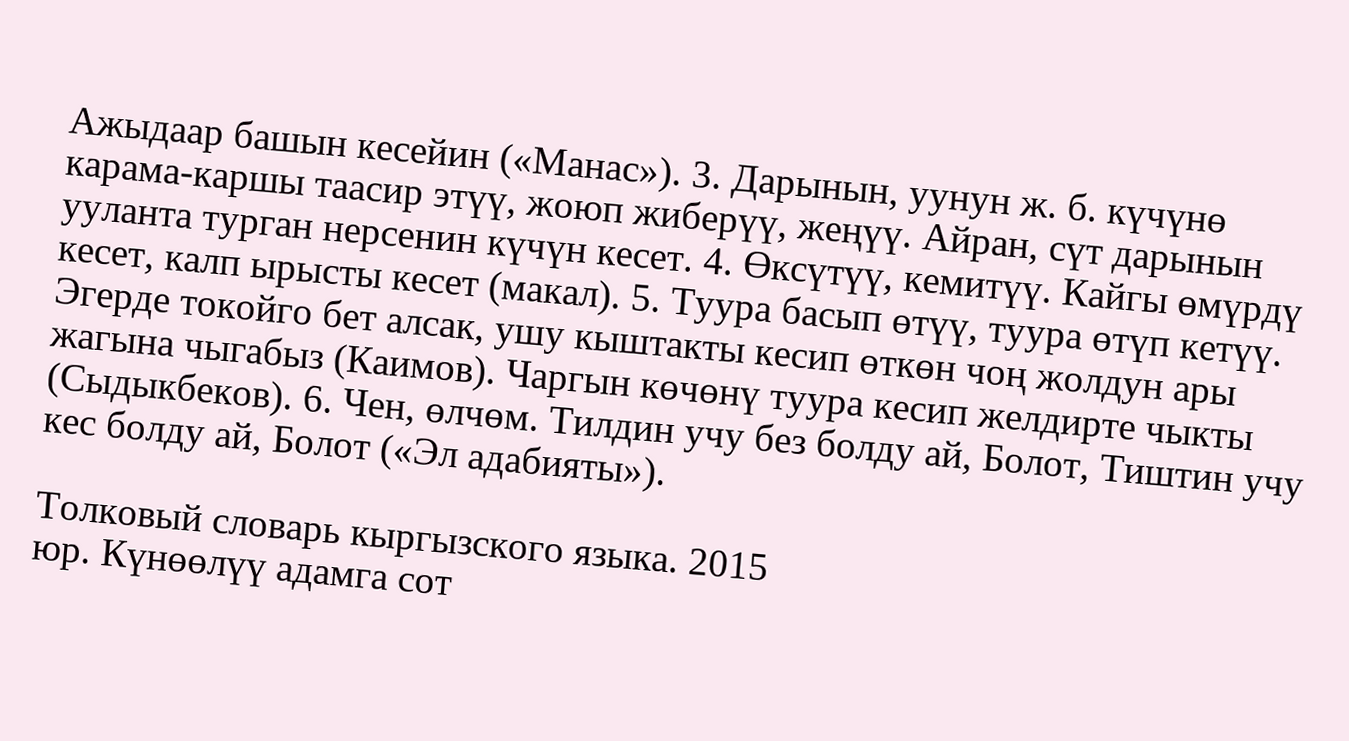Ажыдаар башын кесейин («Манас»). 3. Дарынын, уунун ж. б. күчүнө карама-каршы таасир этүү, жоюп жиберүү, жеңүү. Айран, сүт дарынын ууланта турган нерсенин күчүн кесет. 4. Өксүтүү, кемитүү. Кайгы өмүрдү кесет, калп ырысты кесет (макал). 5. Туура басып өтүү, туура өтүп кетүү. Эгерде токойго бет алсак, ушу кыштакты кесип өткөн чоң жолдун ары жагына чыгабыз (Каимов). Чаргын көчөнү туура кесип желдирте чыкты (Сыдыкбеков). 6. Чен, өлчөм. Тилдин учу без болду ай, Болот, Тиштин учу кес болду ай, Болот («Эл адабияты»).

Толковый словарь кыргызского языка. 2015
юр. Күнөөлүү адамга сот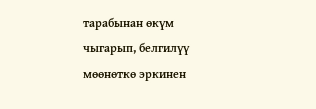тарабынан өкүм чыгарып, белгилүү мөөнөткө эркинен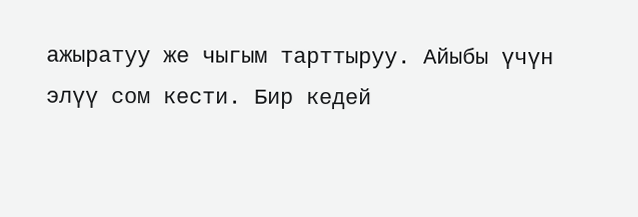ажыратуу же чыгым тарттыруу. Айыбы үчүн элүү сом кести. Бир кедей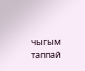чыгым таппай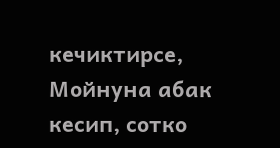кечиктирсе, Мойнуна абак кесип, сотко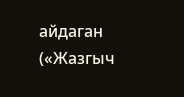айдаган («Жазгыч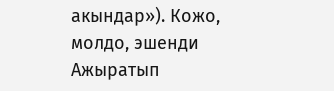акындар»). Кожо, молдо, эшенди Ажыратып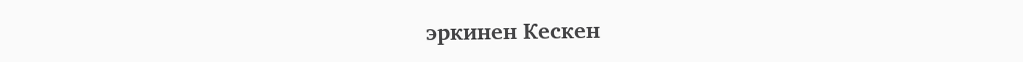эркинен Кескен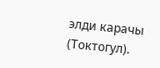элди карачы (Токтогул).